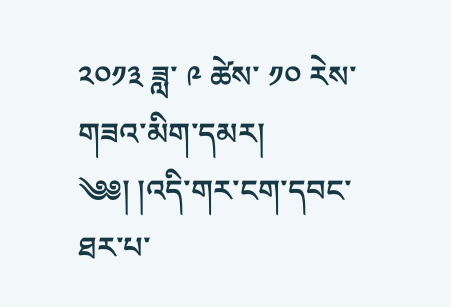༢༠༡༣ ཟླ་ ༩ ཚེས་ ༡༠ རེས་གཟའ་མིག་དམར།
༄༅། །འདི་གར་ངག་དབང་ཐར་པ་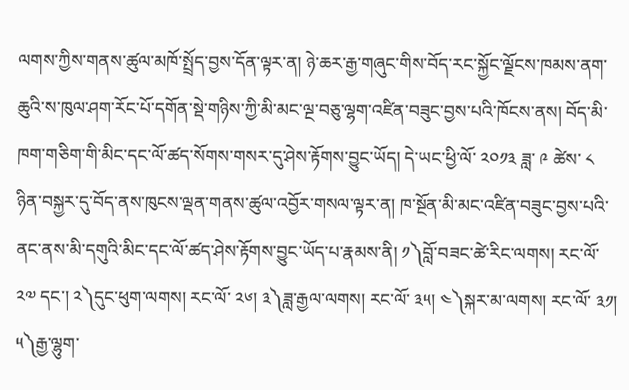ལགས་ཀྱིས་གནས་ཚུལ་མཁོ་སྤྲོད་བྱས་དོན་ལྟར་ན། ཉེ་ཆར་རྒྱ་གཞུང་གིས་བོད་རང་སྐྱོང་ལྗོངས་ཁམས་ནག་ཆུའི་ས་ཁུལ་ཤག་རོང་པོ་དགོན་སྡེ་གཉིས་ཀྱི་མི་མང་ལྔ་བཅུ་ལྷག་འཛིན་བཟུང་བྱས་པའི་ཁོངས་ནས། བོད་མི་ཁག་གཅིག་གི་མིང་དང་ལོ་ཚད་སོགས་གསར་དུ་ཤེས་རྟོགས་བྱུང་ཡོད། དེ་ཡང་ཕྱི་ལོ་ ༢༠༡༣ ཟླ་ ༩ ཚེས་ ༨ ཉིན་བསྐྱར་དུ་བོད་ནས་ཁུངས་ལྡན་གནས་ཚུལ་འབྱོར་གསལ་ལྟར་ན། ཁ་སྔོན་མི་མང་འཛིན་བཟུང་བྱས་པའི་ནང་ནས་མི་དགུའི་མིང་དང་ལོ་ཚད་ཤེས་རྟོགས་བྱུང་ཡོད་པ་རྣམས་ནི། ༡༽བློ་བཟང་ཚེ་རིང་ལགས། རང་ལོ་ ༢༧ དང་། ༢༽དུང་ཕུག་ལགས། རང་ལོ་ ༢༦། ༣༽ཟླ་རྒྱལ་ལགས། རང་ལོ་ ༣༥། ༤༽སྐར་མ་ལགས། རང་ལོ་ ༣༡། ༥༽རྒྱ་ལྷུག་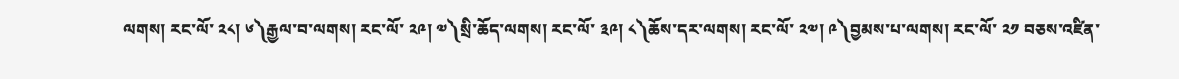ལགས། རང་ལོ་ ༢༨། ༦༽རྒྱལ་བ་ལགས། རང་ལོ་ ༢༩། ༧༽སྲི་ཆོད་ལགས། རང་ལོ་ ༣༩། ༨༽ཆོས་དར་ལགས། རང་ལོ་ ༢༧། ༩༽བྱམས་པ་ལགས། རང་ལོ་ ༢༡ བཅས་འཛིན་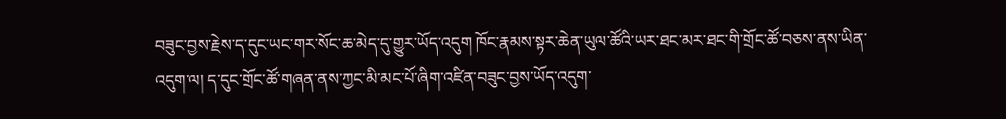བཟུང་བྱས་རྗེས་ད་དུང་ཡང་གར་སོང་ཆ་མེད་དུ་གྱུར་ཡོད་འདུག ཁོང་རྣམས་སྟར་ཆེན་ཡུལ་ཚོའི་ཡར་ཐང་མར་ཐང་གི་གྲོང་ཚོ་བཅས་ནས་ཡིན་འདུག་ལ། ད་དུང་གྲོང་ཚོ་གཞན་ནས་ཀྱང་མི་མང་པོ་ཞིག་འཛིན་བཟུང་བྱས་ཡོད་འདུག་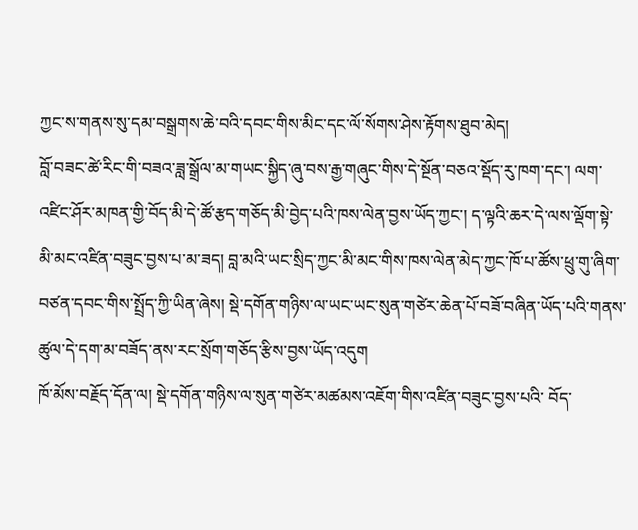ཀྱང་ས་གནས་སུ་དམ་བསྒྲགས་ཆེ་བའི་དབང་གིས་མིང་དང་ལོ་སོགས་ཤེས་རྟོགས་ཐུབ་མེད།
བློ་བཟང་ཚེ་རིང་གི་བཟའ་ཟླ་སྒྲོལ་མ་གཡང་སྐྱིད་ཞུ་བས་རྒྱ་གཞུང་གིས་དེ་སྔོན་བཅའ་སྡོད་རུ་ཁག་དང་། ལག་འཛིང་ཤོར་མཁན་གྱི་བོད་མི་དེ་ཚོ་རྩད་གཅོད་མི་བྱེད་པའི་ཁས་ལེན་བྱས་ཡོད་ཀྱང་། ད་ལྟའི་ཆར་དེ་ལས་ལྡོག་སྟེ་མི་མང་འཛིན་བཟུང་བྱས་པ་མ་ཟད། བླ་མའི་ཡང་སྲིད་ཀྱང་མི་མང་གིས་ཁས་ལེན་མེད་ཀྱང་ཁོ་པ་ཚོས་ཕྲུ་གུ་ཞིག་བཙན་དབང་གིས་སྤྲོད་ཀྱི་ཡིན་ཞེས། སྡེ་དགོན་གཉིས་ལ་ཡང་ཡང་སུན་གཙེར་ཆེན་པོ་བཟོ་བཞིན་ཡོད་པའི་གནས་ཚུལ་དེ་དག་མ་བཟོད་ནས་རང་སྲོག་གཅོད་རྩིས་བྱས་ཡོད་འདུག
ཁོ་མོས་བརྗོད་དོན་ལ། སྡེ་དགོན་གཉིས་ལ་སུན་གཙེར་མཚམས་འཇོག་གིས་འཛིན་བཟུང་བྱས་པའི་ བོད་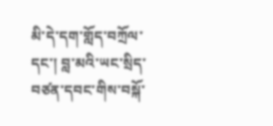མི་དེ་དག་གློད་བཀྲོལ་དང་། བླ་མའི་ཡང་སྲིད་བཙན་དབང་གིས་བསྐོ་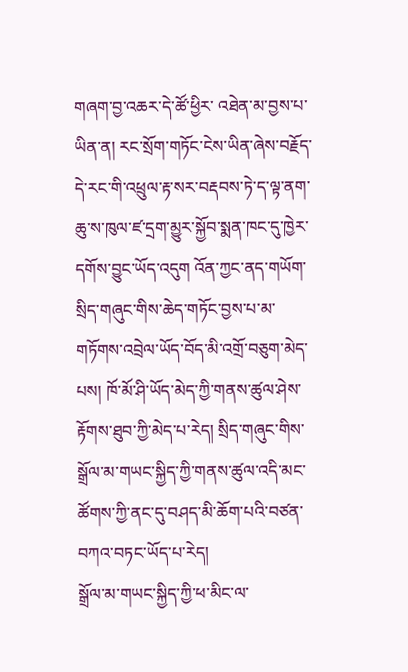གཞག་བྱ་འཆར་དེ་ཚོ་ཕྱིར་ འཐེན་མ་བྱས་པ་ཡིན་ན། རང་སྲོག་གཏོང་ངེས་ཡིན་ཞེས་བརྗོད་དེ་རང་གི་འཕྲུལ་རྟ་སར་བརྡབས་ཏེ་ད་ལྟ་ནག་ཆུ་ས་ཁུལ་ཛ་དྲག་མྱུར་སྐྱོབ་སྨན་ཁང་དུ་ཁྱེར་དགོས་བྱུང་ཡོད་འདུག འོན་ཀྱང་ནད་གཡོག་སྲིད་གཞུང་གིས་ཆེད་གཏོང་བྱས་པ་མ་གཏོགས་འབྲེལ་ཡོད་བོད་མི་འགྲོ་བཅུག་མེད་པས། ཁོ་མོ་ཤི་ཡོད་མེད་ཀྱི་གནས་ཚུལ་ཤེས་རྟོགས་ཐུབ་ཀྱི་མེད་པ་རེད། སྲིད་གཞུང་གིས་སྒྲོལ་མ་གཡང་སྐྱིད་ཀྱི་གནས་ཚུལ་འདི་མང་ཚོགས་ཀྱི་ནང་དུ་བཤད་མི་ཆོག་པའི་བཙན་བཀའ་བཏང་ཡོད་པ་རེད།
སྒྲོལ་མ་གཡང་སྐྱིད་ཀྱི་ཕ་མིང་ལ་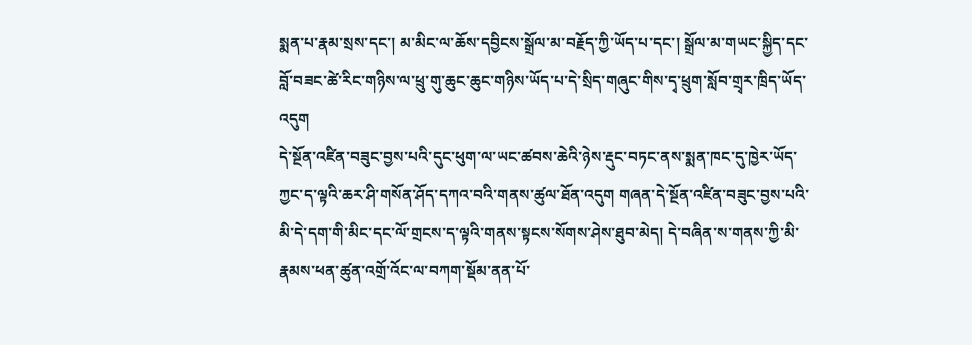སྨན་པ་རྣམ་སྲས་དང་། མ་མིང་ལ་ཆོས་དབྱིངས་སྒྲོལ་མ་བརྗོད་ཀྱི་ཡོད་པ་དང་། སྒྲོལ་མ་གཡང་སྐྱིད་དང་བློ་བཟང་ཚེ་རིང་གཉིས་ལ་ཕྲུ་གུ་ཆུང་ཆུང་གཉིས་ཡོད་པ་དེ་སྲིད་གཞུང་གིས་དྭ་ཕྲུག་སློབ་གྲྭར་ཁྲིད་ཡོད་འདུག
དེ་སྔོན་འཛིན་བཟུང་བྱས་པའི་དུང་ཕུག་ལ་ཡང་ཚབས་ཆེའི་ཉེས་རྡུང་བཏང་ནས་སྨན་ཁང་དུ་ཁྱེར་ཡོད་ཀྱང་ད་ལྟའི་ཆར་ཤི་གསོན་ཤོད་དཀའ་བའི་གནས་ཚུལ་ཐོན་འདུག གཞན་དེ་སྔོན་འཛིན་བཟུང་བྱས་པའི་མི་དེ་དག་གི་མིང་དང་ལོ་གྲངས་ད་ལྟའི་གནས་སྟངས་སོགས་ཤེས་ཐུབ་མེད། དེ་བཞིན་ས་གནས་ཀྱི་མི་རྣམས་ཕན་ཚུན་འགྲོ་འོང་ལ་བཀག་སྡོམ་ནན་པོ་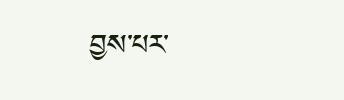བྱས་པར་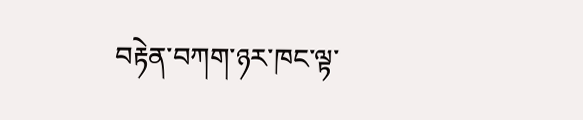བརྟེན་བཀག་ཉར་ཁང་ལྟ་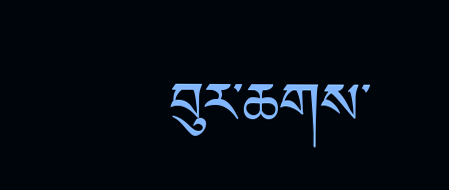བུར་ཆགས་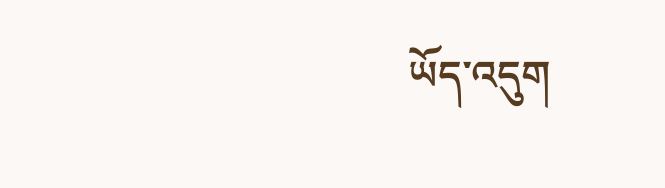ཡོད་འདུག